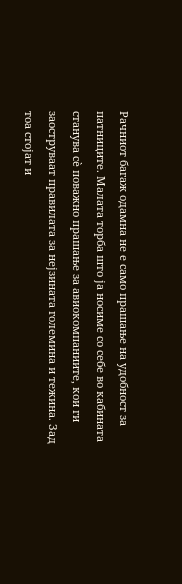Рачниот багаж одамна не е само прашање на удобност за патниците. Малата торба што ја носиме со себе во кабината станува сè поважно прашање за авиокомпаниите, кои ги заоструваат правилата за нејзината големина и тежина. Зад тоа стојат и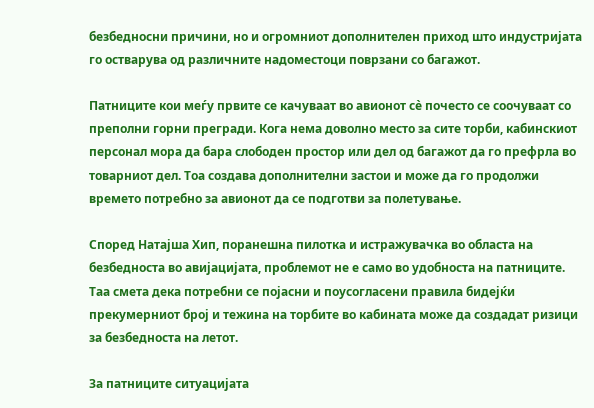безбедносни причини, но и огромниот дополнителен приход што индустријата го остварува од различните надоместоци поврзани со багажот.

Патниците кои меѓу првите се качуваат во авионот сè почесто се соочуваат со преполни горни прегради. Кога нема доволно место за сите торби, кабинскиот персонал мора да бара слободен простор или дел од багажот да го префрла во товарниот дел. Тоа создава дополнителни застои и може да го продолжи времето потребно за авионот да се подготви за полетување.

Според Натајша Хип, поранешна пилотка и истражувачка во областа на безбедноста во авијацијата, проблемот не е само во удобноста на патниците. Таа смета дека потребни се појасни и поусогласени правила бидејќи прекумерниот број и тежина на торбите во кабината може да создадат ризици за безбедноста на летот.

За патниците ситуацијата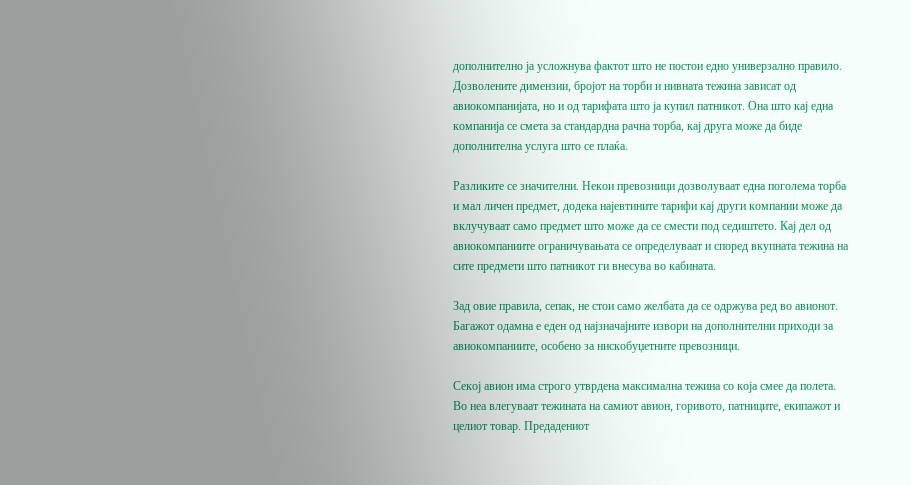дополнително ја усложнува фактот што не постои едно универзално правило. Дозволените димензии, бројот на торби и нивната тежина зависат од авиокомпанијата, но и од тарифата што ја купил патникот. Она што кај една компанија се смета за стандардна рачна торба, кај друга може да биде дополнителна услуга што се плаќа.

Разликите се значителни. Некои превозници дозволуваат една поголема торба и мал личен предмет, додека најевтините тарифи кај други компании може да вклучуваат само предмет што може да се смести под седиштето. Кај дел од авиокомпаниите ограничувањата се определуваат и според вкупната тежина на сите предмети што патникот ги внесува во кабината.

Зад овие правила, сепак, не стои само желбата да се одржува ред во авионот. Багажот одамна е еден од најзначајните извори на дополнителни приходи за авиокомпаниите, особено за нискобуџетните превозници.

Секој авион има строго утврдена максимална тежина со која смее да полета. Во неа влегуваат тежината на самиот авион, горивото, патниците, екипажот и целиот товар. Предадениот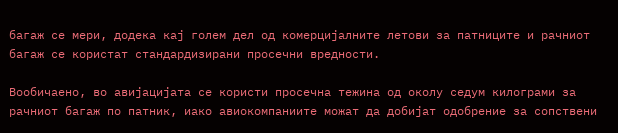багаж се мери, додека кај голем дел од комерцијалните летови за патниците и рачниот багаж се користат стандардизирани просечни вредности.

Вообичаено, во авијацијата се користи просечна тежина од околу седум килограми за рачниот багаж по патник, иако авиокомпаниите можат да добијат одобрение за сопствени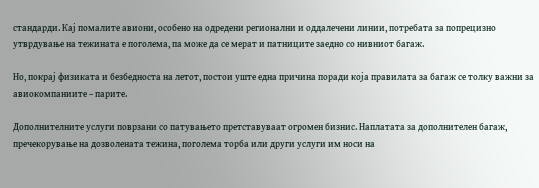стандарди. Кај помалите авиони, особено на одредени регионални и оддалечени линии, потребата за попрецизно утврдување на тежината е поголема, па може да се мерат и патниците заедно со нивниот багаж.

Но, покрај физиката и безбедноста на летот, постои уште една причина поради која правилата за багаж се толку важни за авиокомпаниите – парите.

Дополнителните услуги поврзани со патувањето претставуваат огромен бизнис. Наплатата за дополнителен багаж, пречекорување на дозволената тежина, поголема торба или други услуги им носи на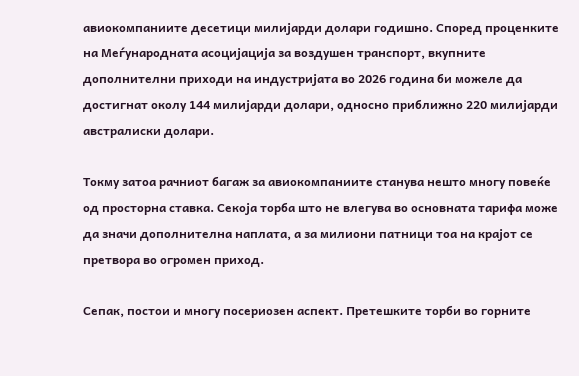авиокомпаниите десетици милијарди долари годишно. Според проценките на Меѓународната асоцијација за воздушен транспорт, вкупните дополнителни приходи на индустријата во 2026 година би можеле да достигнат околу 144 милијарди долари, односно приближно 220 милијарди австралиски долари.

Токму затоа рачниот багаж за авиокомпаниите станува нешто многу повеќе од просторна ставка. Секоја торба што не влегува во основната тарифа може да значи дополнителна наплата, а за милиони патници тоа на крајот се претвора во огромен приход.

Сепак, постои и многу посериозен аспект. Претешките торби во горните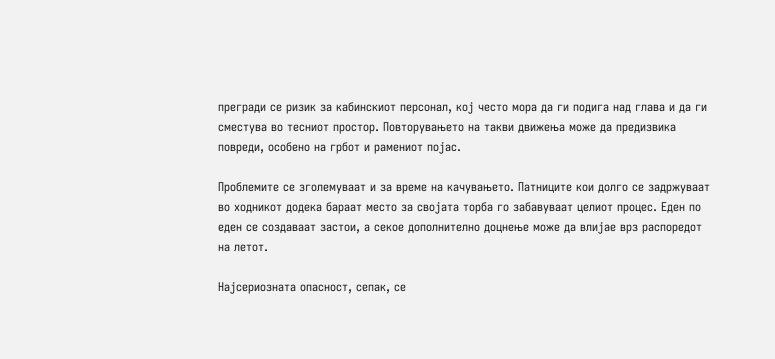прегради се ризик за кабинскиот персонал, кој често мора да ги подига над глава и да ги сместува во тесниот простор. Повторувањето на такви движења може да предизвика повреди, особено на грбот и рамениот појас.

Проблемите се зголемуваат и за време на качувањето. Патниците кои долго се задржуваат во ходникот додека бараат место за својата торба го забавуваат целиот процес. Еден по еден се создаваат застои, а секое дополнително доцнење може да влијае врз распоредот на летот.

Најсериозната опасност, сепак, се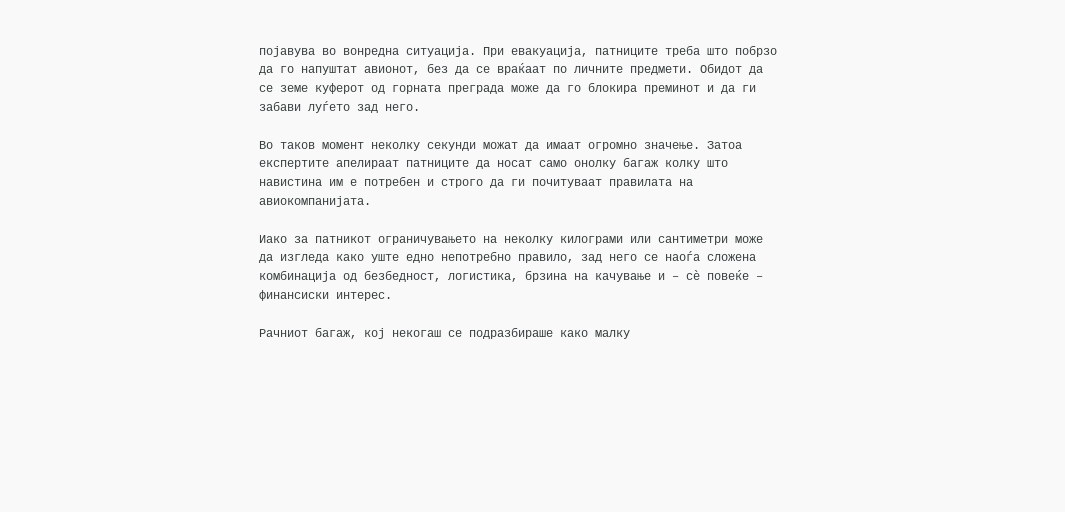појавува во вонредна ситуација. При евакуација, патниците треба што побрзо да го напуштат авионот, без да се враќаат по личните предмети. Обидот да се земе куферот од горната преграда може да го блокира преминот и да ги забави луѓето зад него.

Во таков момент неколку секунди можат да имаат огромно значење. Затоа експертите апелираат патниците да носат само онолку багаж колку што навистина им е потребен и строго да ги почитуваат правилата на авиокомпанијата.

Иако за патникот ограничувањето на неколку килограми или сантиметри може да изгледа како уште едно непотребно правило, зад него се наоѓа сложена комбинација од безбедност, логистика, брзина на качување и – сè повеќе – финансиски интерес.

Рачниот багаж, кој некогаш се подразбираше како малку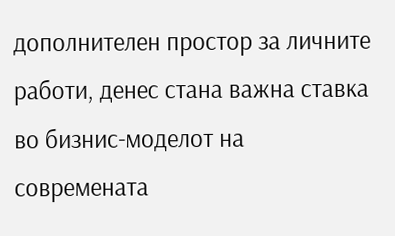дополнителен простор за личните работи, денес стана важна ставка во бизнис-моделот на современата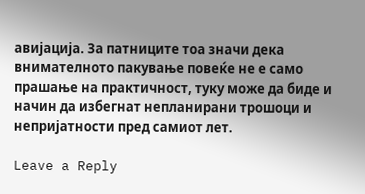авијација. За патниците тоа значи дека внимателното пакување повеќе не е само прашање на практичност, туку може да биде и начин да избегнат непланирани трошоци и непријатности пред самиот лет.

Leave a Reply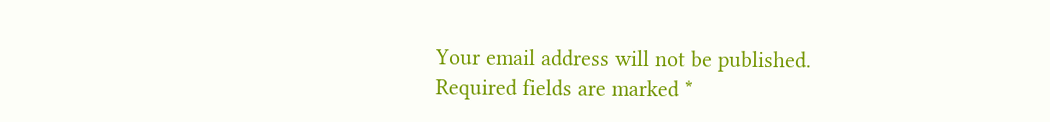Your email address will not be published. Required fields are marked *